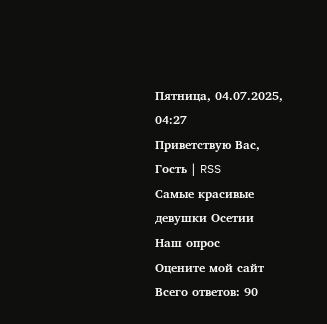Пятница, 04.07.2025, 04:27
Приветствую Вас, Гость | RSS
Самые красивые девушки Осетии
Наш опрос
Оцените мой сайт
Всего ответов: 90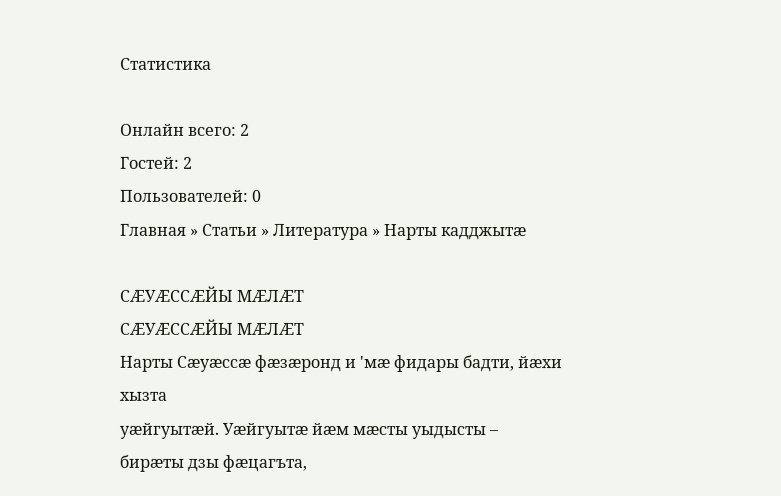Статистика

Онлайн всего: 2
Гостей: 2
Пользователей: 0
Главная » Статьи » Литература » Нарты кадджытæ

СÆУÆССÆЙЫ МÆЛÆТ
СÆУÆССÆЙЫ МÆЛÆТ
Нарты Сæуæссæ фæзæронд и 'мæ фидары бадти, йæхи хызта
уæйгуытæй. Уæйгуытæ йæм мæсты уыдысты – бирæты дзы фæцагъта,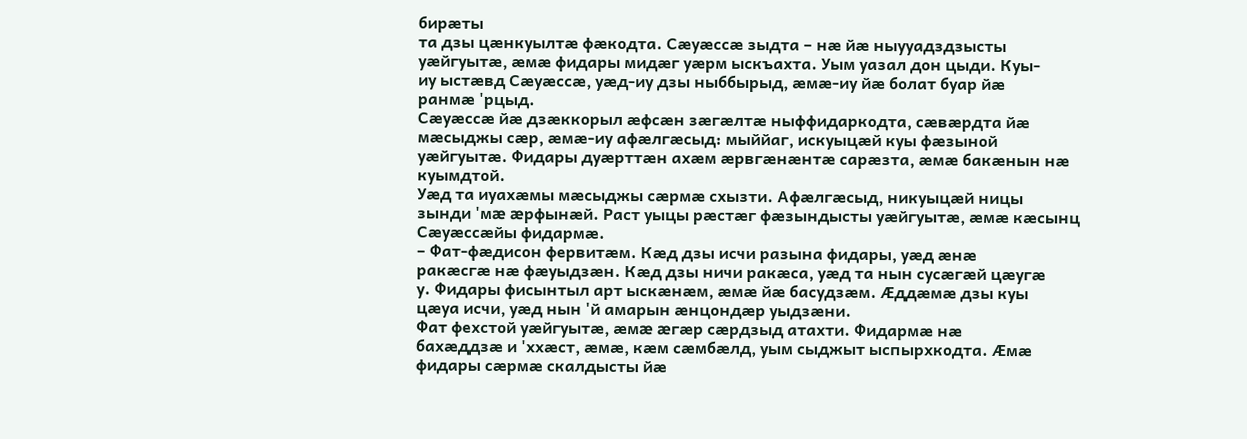бирæты
та дзы цæнкуылтæ фæкодта. Сæуæссæ зыдта – нæ йæ ныууадздзысты
уæйгуытæ, æмæ фидары мидæг уæрм ыскъахта. Уым уазал дон цыди. Куы-
иу ыстæвд Сæуæссæ, уæд-иу дзы ныббырыд, æмæ-иу йæ болат буар йæ
ранмæ 'рцыд.
Сæуæссæ йæ дзæккорыл æфсæн зæгæлтæ ныффидаркодта, сæвæрдта йæ
мæсыджы сæр, æмæ-иу афæлгæсыд: мыййаг, искуыцæй куы фæзыной
уæйгуытæ. Фидары дуæрттæн ахæм æрвгæнæнтæ сарæзта, æмæ бакæнын нæ
куымдтой.
Уæд та иуахæмы мæсыджы сæрмæ схызти. Афæлгæсыд, никуыцæй ницы
зынди 'мæ æрфынæй. Раст уыцы рæстæг фæзындысты уæйгуытæ, æмæ кæсынц
Сæуæссæйы фидармæ.
– Фат-фæдисон фервитæм. Кæд дзы исчи разына фидары, уæд æнæ
ракæсгæ нæ фæуыдзæн. Кæд дзы ничи ракæса, уæд та нын сусæгæй цæугæ
у. Фидары фисынтыл арт ыскæнæм, æмæ йæ басудзæм. Æддæмæ дзы куы
цæуа исчи, уæд нын 'й амарын æнцондæр уыдзæни.
Фат фехстой уæйгуытæ, æмæ æгæр сæрдзыд атахти. Фидармæ нæ
бахæддзæ и 'ххæст, æмæ, кæм сæмбæлд, уым сыджыт ыспырхкодта. Æмæ
фидары сæрмæ скалдысты йæ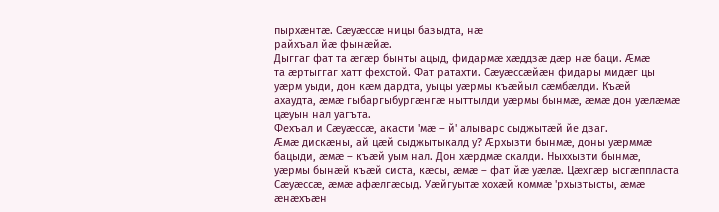пырхæнтæ. Сæуæссæ ницы базыдта, нæ
райхъал йæ фынæйæ.
Дыггаг фат та æгæр бынты ацыд, фидармæ хæддзæ дæр нæ баци. Æмæ
та æртыггаг хатт фехстой. Фат ратахти. Сæуæссæйæн фидары мидæг цы
уæрм уыди, дон кæм дардта, уыцы уæрмы къæйыл сæмбæлди. Къæй
ахаудта, æмæ гыбаргыбургæнгæ ныттылди уæрмы бынмæ, æмæ дон уæлæмæ
цæуын нал уагъта.
Фехъал и Сæуæссæ, акасти 'мæ – й' алыварс сыджытæй йе дзаг.
Æмæ дискæны, ай цæй сыджытыкалд у? Æрхызти бынмæ, доны уæрммæ
бацыди, æмæ – къæй уым нал. Дон хæрдмæ скалди. Ныххызти бынмæ,
уæрмы бынæй къæй систа, кæсы, æмæ – фат йæ уæлæ. Цæхгæр ысгæппласта
Сæуæссæ, æмæ афæлгæсыд. Уæйгуытæ хохæй коммæ 'рхызтысты, æмæ
æнæхъæн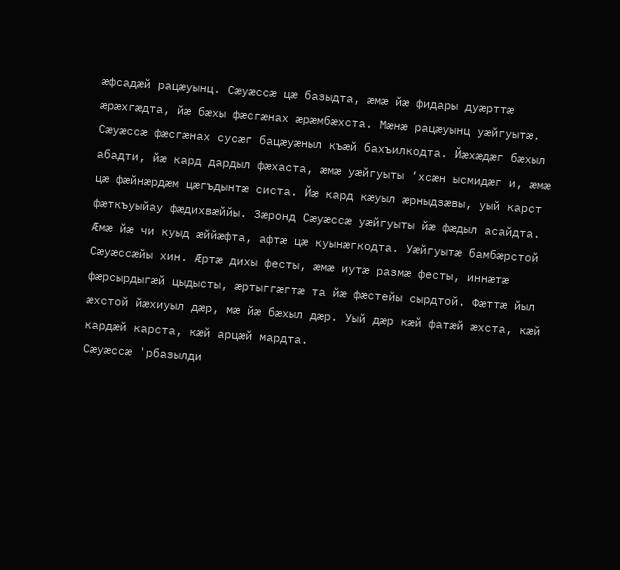æфсадæй рацæуынц. Сæуæссæ цæ базыдта, æмæ йæ фидары дуæрттæ
æрæхгæдта, йæ бæхы фæсгæнах æрæмбæхста. Мæнæ рацæуынц уæйгуытæ.
Сæуæссæ фæсгæнах сусæг бацæуæныл къæй бахъилкодта. Йæхæдæг бæхыл
абадти, йæ кард дардыл фæхаста, æмæ уæйгуыты ‘хсæн ысмидæг и, æмæ
цæ фæйнæрдæм цæгъдынтæ систа. Йæ кард кæуыл æрныдзæвы, уый карст
фæткъуыйау фæдихвæййы. Зæронд Сæуæссæ уæйгуыты йæ фæдыл асайдта.
Æмæ йæ чи куыд æййæфта, афтæ цæ куынæгкодта. Уæйгуытæ бамбæрстой
Сæуæссæйы хин. Æртæ дихы фесты, æмæ иутæ размæ фесты, иннæтæ
фæрсырдыгæй цыдысты, æртыггæгтæ та йæ фæстейы сырдтой. Фæттæ йыл
æхстой йæхиуыл дæр, мæ йæ бæхыл дæр. Уый дæр кæй фатæй æхста, кæй
кардæй карста, кæй арцæй мардта.
Сæуæссæ 'рбазылди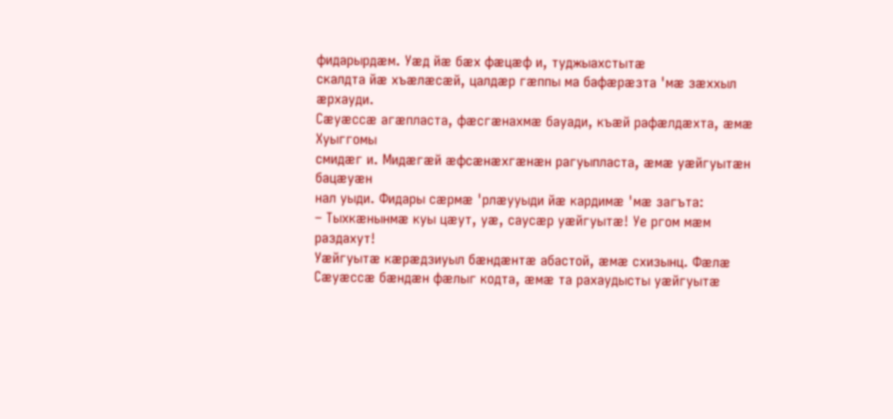фидарырдæм. Уæд йæ бæх фæцæф и, туджыахстытæ
скалдта йæ хъæлæсæй, цалдæр гæппы ма бафæрæзта 'мæ зæххыл æрхауди.
Сæуæссæ агæпласта, фæсгæнахмæ бауади, къæй рафæлдæхта, æмæ Хуыггомы
смидæг и. Мидæгæй æфсæнæхгæнæн рагуыпласта, æмæ уæйгуытæн бацæуæн
нал уыди. Фидары сæрмæ 'рлæууыди йæ кардимæ 'мæ загъта:
– Тыхкæнынмæ куы цæут, уæ, саусæр уæйгуытæ! Уе ргом мæм
раздахут!
Уæйгуытæ кæрæдзиуыл бæндæнтæ абастой, æмæ схизынц. Фæлæ
Сæуæссæ бæндæн фæлыг кодта, æмæ та рахаудысты уæйгуытæ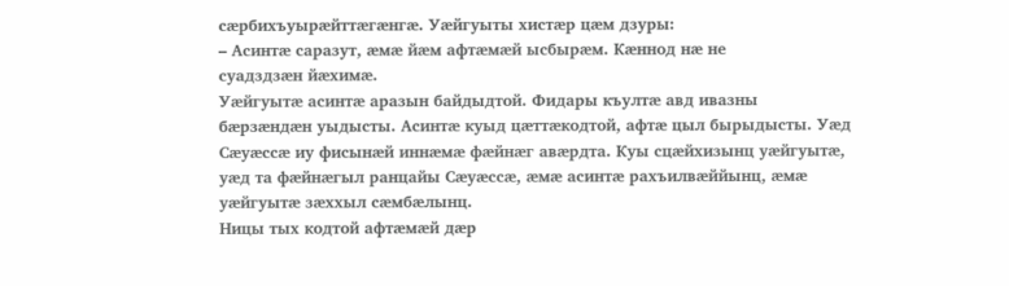сæрбихъуырæйттæгæнгæ. Уæйгуыты хистæр цæм дзуры:
– Асинтæ саразут, æмæ йæм афтæмæй ысбырæм. Кæннод нæ не
суадздзæн йæхимæ.
Уæйгуытæ асинтæ аразын байдыдтой. Фидары къултæ авд ивазны
бæрзæндæн уыдысты. Асинтæ куыд цæттæкодтой, афтæ цыл бырыдысты. Уæд
Сæуæссæ иу фисынæй иннæмæ фæйнæг авæрдта. Куы сцæйхизынц уæйгуытæ,
уæд та фæйнæгыл ранцайы Сæуæссæ, æмæ асинтæ рахъилвæййынц, æмæ
уæйгуытæ зæххыл сæмбæлынц.
Ницы тых кодтой афтæмæй дæр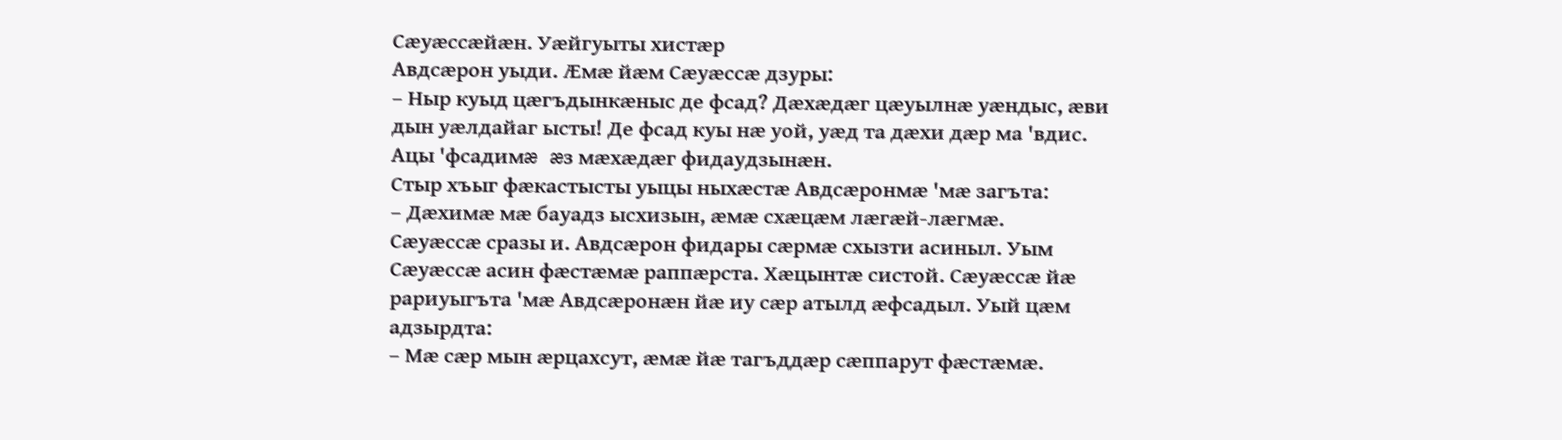Сæуæссæйæн. Уæйгуыты хистæр
Авдсæрон уыди. Æмæ йæм Сæуæссæ дзуры:
– Ныр куыд цæгъдынкæныс де фсад? Дæхæдæг цæуылнæ уæндыс, æви
дын уæлдайаг ысты! Де фсад куы нæ уой, уæд та дæхи дæр ма 'вдис.
Ацы 'фсадимæ æз мæхæдæг фидаудзынæн.
Стыр хъыг фæкастысты уыцы ныхæстæ Авдсæронмæ 'мæ загъта:
– Дæхимæ мæ бауадз ысхизын, æмæ схæцæм лæгæй-лæгмæ.
Сæуæссæ сразы и. Авдсæрон фидары сæрмæ схызти асиныл. Уым
Сæуæссæ асин фæстæмæ раппæрста. Хæцынтæ систой. Сæуæссæ йæ
рариуыгъта 'мæ Авдсæронæн йæ иу сæр атылд æфсадыл. Уый цæм
адзырдта:
– Мæ сæр мын æрцахсут, æмæ йæ тагъддæр сæппарут фæстæмæ.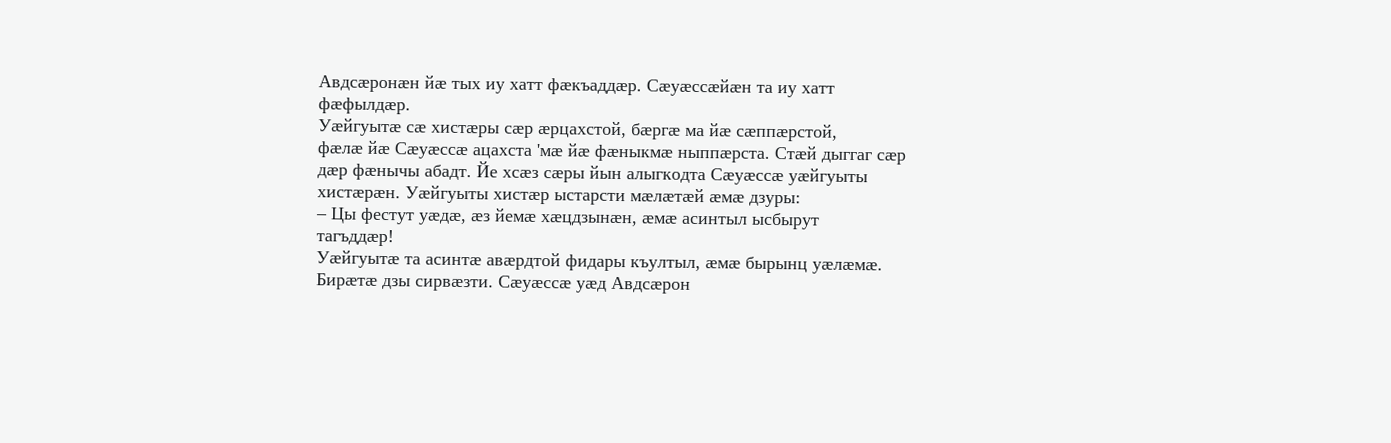Авдсæронæн йæ тых иу хатт фæкъаддæр. Сæуæссæйæн та иу хатт
фæфылдæр.
Уæйгуытæ сæ хистæры сæр æрцахстой, бæргæ ма йæ сæппæрстой,
фæлæ йæ Сæуæссæ ацахста 'мæ йæ фæныкмæ ныппæрста. Стæй дыггаг сæр
дæр фæнычы абадт. Йе хсæз сæры йын алыгкодта Сæуæссæ уæйгуыты
хистæрæн. Уæйгуыты хистæр ыстарсти мæлæтæй æмæ дзуры:
– Цы фестут уæдæ, æз йемæ хæцдзынæн, æмæ асинтыл ысбырут
тагъддæр!
Уæйгуытæ та асинтæ авæрдтой фидары къултыл, æмæ бырынц уæлæмæ.
Бирæтæ дзы сирвæзти. Сæуæссæ уæд Авдсæрон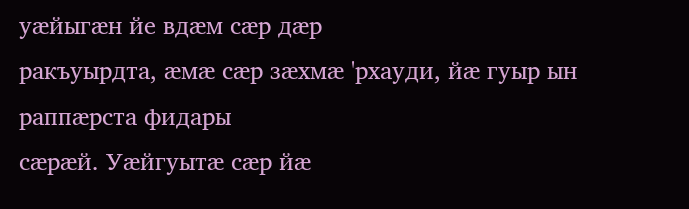уæйыгæн йе вдæм сæр дæр
ракъуырдта, æмæ сæр зæхмæ 'рхауди, йæ гуыр ын раппæрста фидары
сæрæй. Уæйгуытæ сæр йæ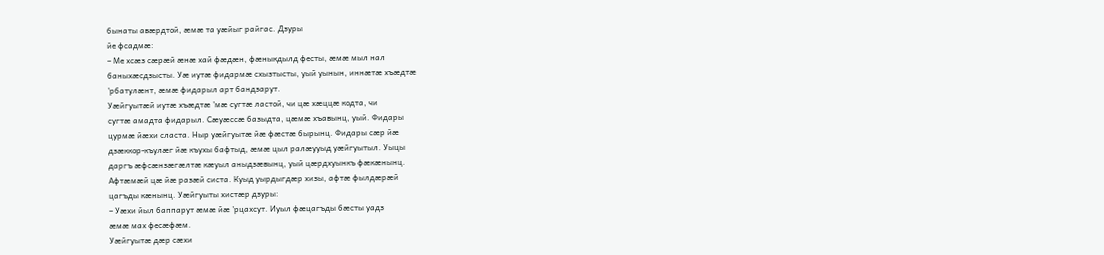бынаты авæрдтой, æмæ та уæйыг райгас. Дзуры
йе фсадмæ:
– Ме хсæз сæрæй æнæ хай фæдæн, фæныкдылд фесты, æмæ мыл нал
баныхæсдзысты. Уæ иутæ фидармæ схызтысты, уый уынын, иннæтæ хъæдтæ
'рбатулæнт, æмæ фидарыл арт бандзарут.
Уæйгуытæй иутæ хъæдтæ 'мæ сугтæ ластой, чи цæ хæццæ кодта, чи
сугтæ амадта фидарыл. Сæуæссæ базыдта, цæмæ хъавынц, уый. Фидары
цурмæ йæхи сласта. Ныр уæйгуытæ йæ фæстæ бырынц. Фидары сæр йæ
дзæккор-къулæг йæ къухы бафтыд, æмæ цыл ралæууыд уæйгуытыл. Уыцы
даргъ æфсæнзæгæлтæ кæуыл аныдзæвынц, уый цæрдхуынкъ фæкæнынц.
Афтæмæй цæ йæ разæй систа. Куыд уырдыгдæр хизы, афтæ фылдæрæй
цагъды кæнынц. Уæйгуыты хистæр дзуры:
– Уæхи йыл баппарут æмæ йæ 'рцахсут. Иуыл фæцагъды бæсты уадз
æмæ мах фесæфæм.
Уæйгуытæ дæр сæхи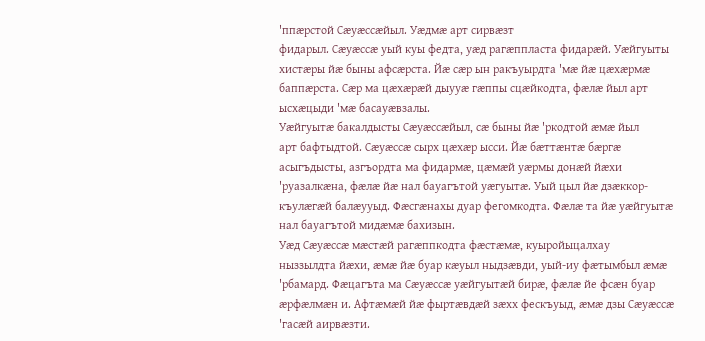'ппæрстой Сæуæссæйыл. Уæдмæ арт сирвæзт
фидарыл. Сæуæссæ уый куы федта, уæд рагæппласта фидарæй. Уæйгуыты
хистæры йæ быны афсæрста. Йæ сæр ын ракъуырдта 'мæ йæ цæхæрмæ
баппæрста. Сæр ма цæхæрæй дыууæ гæппы сцæйкодта, фæлæ йыл арт
ысхæцыди 'мæ басауæвзалы.
Уæйгуытæ бакалдысты Сæуæссæйыл, сæ быны йæ 'ркодтой æмæ йыл
арт бафтыдтой. Сæуæссæ сырх цæхæр ысси. Йæ бæттæнтæ бæргæ
асыгъдысты, азгъордта ма фидармæ, цæмæй уæрмы донæй йæхи
'руазалкæна, фæлæ йæ нал бауагътой уæгуытæ. Уый цыл йæ дзæккор-
къулæгæй балæууыд. Фæсгæнахы дуар фегомкодта. Фæлæ та йæ уæйгуытæ
нал бауагътой мидæмæ бахизын.
Уæд Сæуæссæ мæстæй рагæппкодта фæстæмæ, куыройыцалхау
ныззылдта йæхи, æмæ йæ буар кæуыл ныдзæвди, уый-иу фæтымбыл æмæ
'рбамард. Фæцагъта ма Сæуæссæ уæйгуытæй бирæ, фæлæ йе фсæн буар
æрфæлмæн и. Афтæмæй йæ фыртæвдæй зæхх фескъуыд, æмæ дзы Сæуæссæ
'гасæй аирвæзти.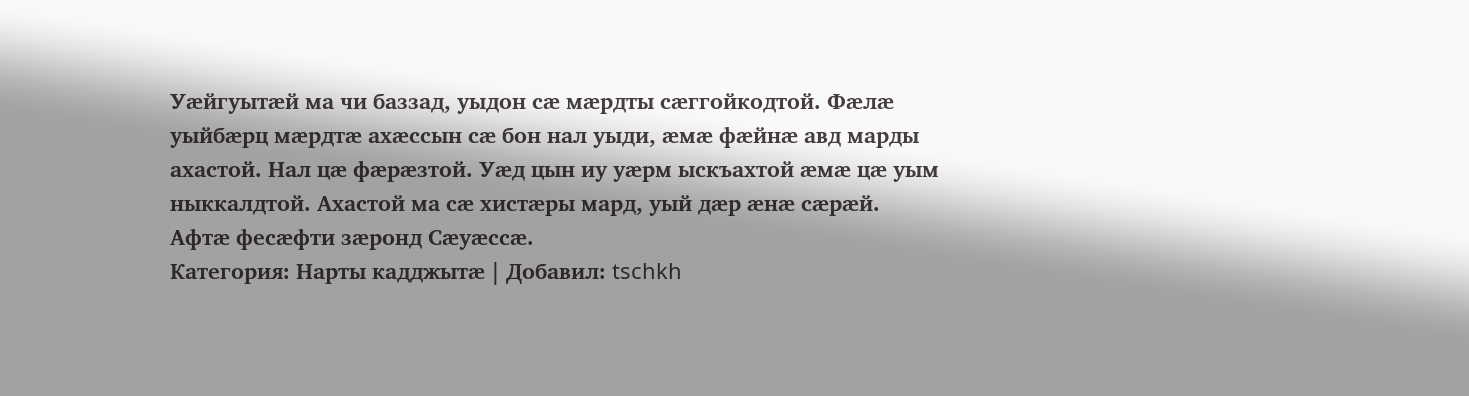Уæйгуытæй ма чи баззад, уыдон сæ мæрдты сæггойкодтой. Фæлæ
уыйбæрц мæрдтæ ахæссын сæ бон нал уыди, æмæ фæйнæ авд марды
ахастой. Нал цæ фæрæзтой. Уæд цын иу уæрм ыскъахтой æмæ цæ уым
ныккалдтой. Ахастой ма сæ хистæры мард, уый дæр æнæ сæрæй.
Афтæ фесæфти зæронд Сæуæссæ.
Категория: Нарты кадджытæ | Добавил: tschkh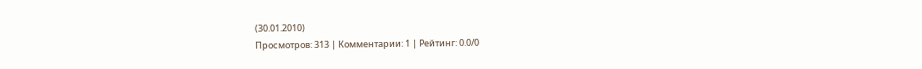(30.01.2010)
Просмотров: 313 | Комментарии: 1 | Рейтинг: 0.0/0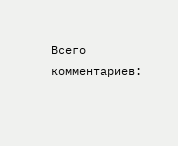Всего комментариев: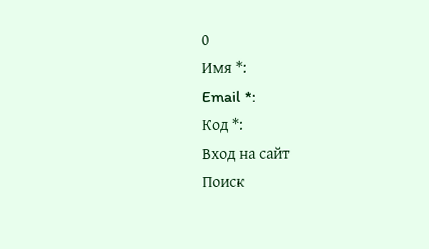0
Имя *:
Email *:
Код *:
Вход на сайт
Поиск